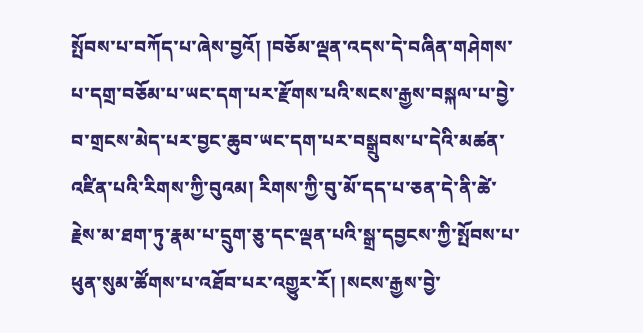སྤོབས་པ་བཀོད་པ་ཞེས་བྱའོ། །བཅོམ་ལྡན་འདས་དེ་བཞིན་གཤེགས་པ་དགྲ་བཅོམ་པ་ཡང་དག་པར་རྫོགས་པའི་སངས་རྒྱས་བསྐལ་པ་བྱེ་བ་གྲངས་མེད་པར་བྱང་ཆུབ་ཡང་དག་པར་བསྒྲུབས་པ་དེའི་མཚན་འཛིན་པའི་རིགས་ཀྱི་བུའམ། རིགས་ཀྱི་བུ་མོ་དད་པ་ཅན་དེ་ནི་ཚེ་རྗེས་མ་ཐག་ཏུ་རྣམ་པ་དྲུག་ཅུ་དང་ལྡན་པའི་སྒྲ་དབྱངས་ཀྱི་སྤོབས་པ་ཕུན་སུམ་ཚོགས་པ་འཐོབ་པར་འགྱུར་རོ། །སངས་རྒྱས་བྱེ་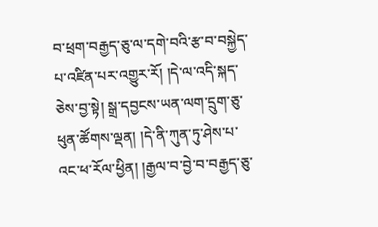བ་ཕྲག་བརྒྱད་ཅུ་ལ་དགེ་བའི་རྩ་བ་བསྐྱེད་པ་འཛིན་པར་འགྱུར་རོ། །དེ་ལ་འདི་སྐད་ཅེས་བྱ་སྟེ། སྒྲ་དབྱངས་ཡན་ལག་དྲུག་ཅུ་ཕུན་ཚོགས་ལྡན། །དེ་ནི་ཀུན་ཏུ་ཤེས་པ་འང་ཕ་རོལ་ཕྱིན། །རྒྱལ་བ་བྱེ་བ་བརྒྱད་ཅུ་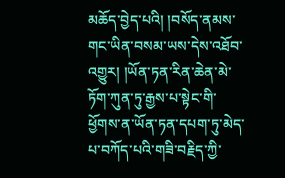མཆོད་བྱེད་པའི། །བསོད་ནམས་གང་ཡིན་བསམ་ཡས་དེས་འཐོབ་འགྱུར། །ཡོན་ཏན་རིན་ཆེན་མེ་ཏོག་ཀུན་ཏུ་རྒྱས་པ་སྟེང་གི་ཕྱོགས་ན་ཡོན་ཏན་དཔག་ཏུ་མེད་པ་བཀོད་པའི་གཟི་བརྗིད་ཀྱི་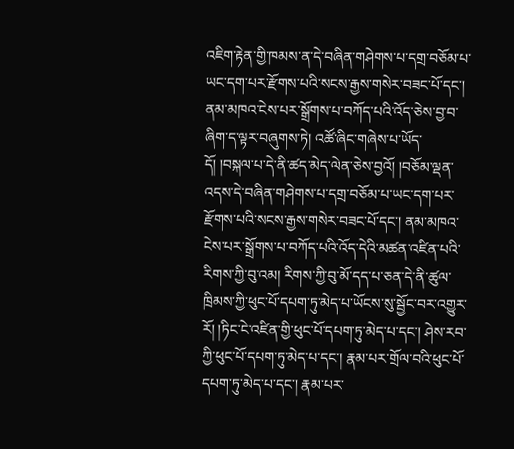འཇིག་རྟེན་གྱི་ཁམས་ན་དེ་བཞིན་གཤེགས་པ་དགྲ་བཅོམ་པ་ཡང་དག་པར་རྫོགས་པའི་སངས་རྒྱས་གསེར་བཟང་པོ་དང་། ནམ་མཁའ་ངེས་པར་སྒྲོགས་པ་བཀོད་པའི་འོད་ཅེས་བྱ་བ་ཞིག་ད་ལྟར་བཞུགས་ཏེ། འཚོ་ཞིང་གཞེས་པ་ཡོད་དོ། །བསྐལ་པ་དེ་ནི་ཚད་མེད་ལེན་ཅེས་བྱའོ། །བཅོམ་ལྡན་འདས་དེ་བཞིན་གཤེགས་པ་དགྲ་བཅོམ་པ་ཡང་དག་པར་རྫོགས་པའི་སངས་རྒྱས་གསེར་བཟང་པོ་དང་། ནམ་མཁའ་ངེས་པར་སྒྲོགས་པ་བཀོད་པའི་འོད་དེའི་མཚན་འཛིན་པའི་རིགས་ཀྱི་བུ་འམ། རིགས་ཀྱི་བུ་མོ་དད་པ་ཅན་དེ་ནི་ཚུལ་ཁྲིམས་ཀྱི་ཕུང་པོ་དཔག་ཏུ་མེད་པ་ཡོངས་སུ་སྦྱོང་བར་འགྱུར་རོ། །ཏིང་ངེ་འཛིན་གྱི་ཕུང་པོ་དཔག་ཏུ་མེད་པ་དང་། ཤེས་རབ་ཀྱི་ཕུང་པོ་དཔག་ཏུ་མེད་པ་དང་། རྣམ་པར་གྲོལ་བའི་ཕུང་པོ་དཔག་ཏུ་མེད་པ་དང་། རྣམ་པར་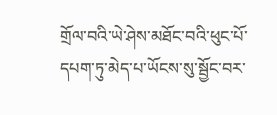གྲོལ་བའི་ཡེ་ཤེས་མཐོང་བའི་ཕུང་པོ་དཔག་ཏུ་མེད་པ་ཡོངས་སུ་སྦྱོང་བར་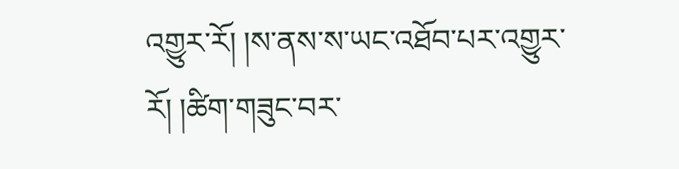འགྱུར་རོ། །ས་ནས་ས་ཡང་འཐོབ་པར་འགྱུར་རོ། །ཚིག་གཟུང་བར་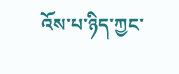འོས་པ་ཉིད་ཀྱང་